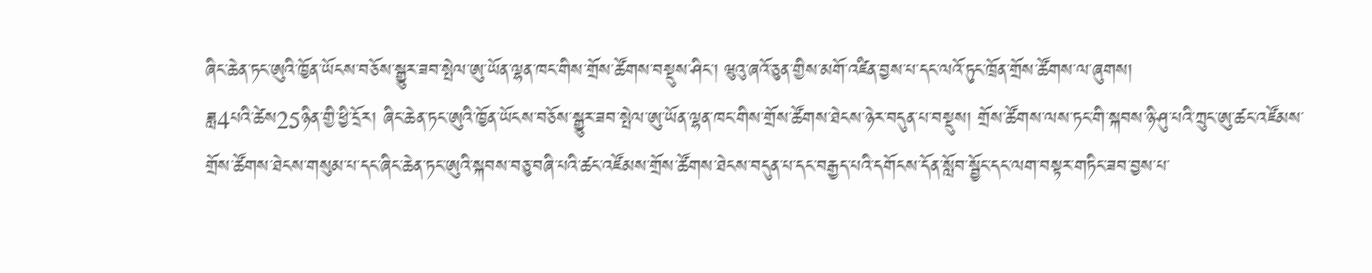ཞིང་ཆེན་ཏང་ཨུའི་ཁྱོན་ཡོངས་བཅོས་སྒྱུར་ཟབ་སྤེལ་ཨུ་ཡོན་ལྷན་ཁང་གིས་གྲོས་ཚོགས་བསྡུས་ཤིང་། ཝུའུ་ཞའོ་ཅུན་གྱིས་མགོ་འཛིན་བྱས་པ་དང་ལའོ་ཏུང་ཁྲོན་གྲོས་ཚོགས་ལ་ཞུགས།
ཟླ4པའི་ཚེས25ཉིན་གྱི་ཕྱི་དྲོར། ཞིང་ཆེན་ཏང་ཨུའི་ཁྱོན་ཡོངས་བཅོས་སྒྱུར་ཟབ་སྤེལ་ཨུ་ཡོན་ལྷན་ཁང་གིས་གྲོས་ཚོགས་ཐེངས་ཉེར་བདུན་པ་བསྡུས། གྲོས་ཚོགས་ལས་ཏང་གི་སྐབས་ཉི་ཤུ་པའི་ཀྲུང་ཨུ་ཚང་འཛོམས་གྲོས་ཚོགས་ཐེངས་གསུམ་པ་དང་ཞིང་ཆེན་ཏང་ཨུའི་སྐབས་བཅུ་བཞི་པའི་ཚང་འཛོམས་གྲོས་ཚོགས་ཐེངས་བདུན་པ་དང་བརྒྱད་པའི་དགོངས་དོན་སློབ་སྦྱོང་དང་ལག་བསྟར་གཏིང་ཟབ་བྱས་པ་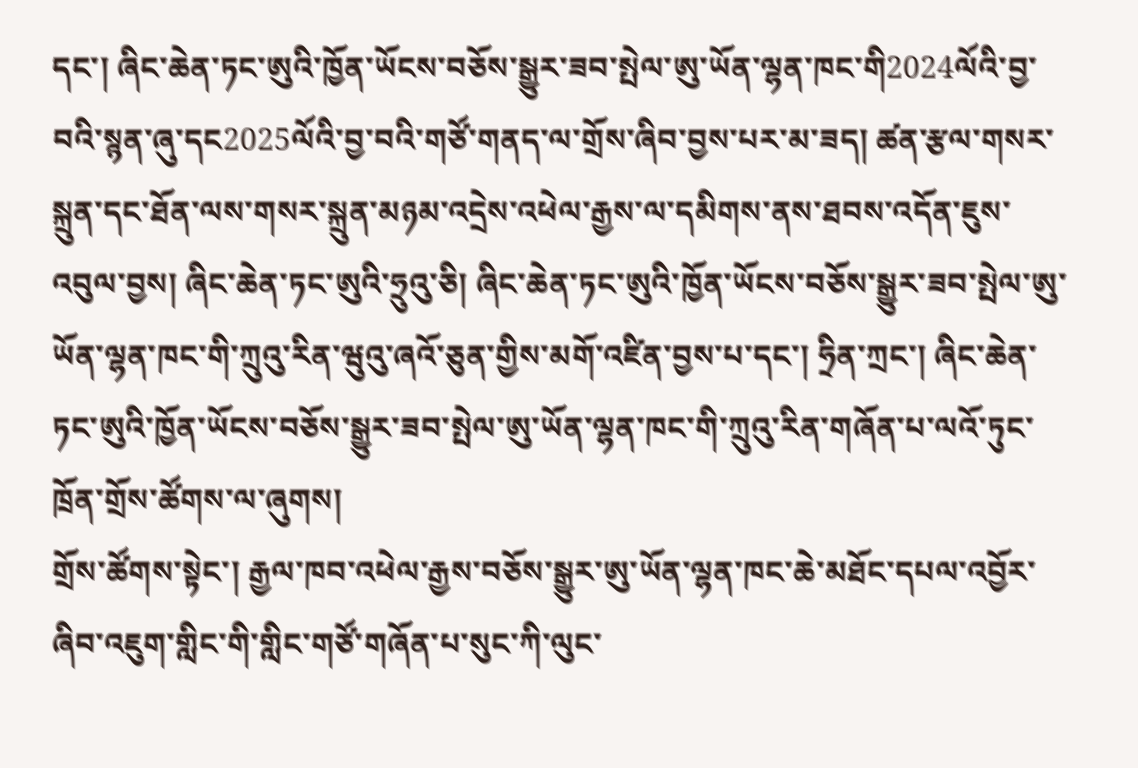དང་། ཞིང་ཆེན་ཏང་ཨུའི་ཁྱོན་ཡོངས་བཅོས་སྒྱུར་ཟབ་སྤེལ་ཨུ་ཡོན་ལྷན་ཁང་གི2024ལོའི་བྱ་བའི་སྙན་ཞུ་དང2025ལོའི་བྱ་བའི་གཙོ་གནད་ལ་གྲོས་ཞིབ་བྱས་པར་མ་ཟད། ཚན་རྩལ་གསར་སྐྲུན་དང་ཐོན་ལས་གསར་སྐྲུན་མཉམ་འདྲེས་འཕེལ་རྒྱས་ལ་དམིགས་ནས་ཐབས་འདོན་ཇུས་འབུལ་བྱས། ཞིང་ཆེན་ཏང་ཨུའི་ཧྲུའུ་ཅི། ཞིང་ཆེན་ཏང་ཨུའི་ཁྱོན་ཡོངས་བཅོས་སྒྱུར་ཟབ་སྤེལ་ཨུ་ཡོན་ལྷན་ཁང་གི་ཀྲུའུ་རིན་ཝུའུ་ཞའོ་ཅུན་གྱིས་མགོ་འཛིན་བྱས་པ་དང་། ཧྲིན་ཀྲང་། ཞིང་ཆེན་ཏང་ཨུའི་ཁྱོན་ཡོངས་བཅོས་སྒྱུར་ཟབ་སྤེལ་ཨུ་ཡོན་ལྷན་ཁང་གི་ཀྲུའུ་རིན་གཞོན་པ་ལའོ་ཏུང་ཁྲོན་གྲོས་ཚོགས་ལ་ཞུགས།
གྲོས་ཚོགས་སྟེང་། རྒྱལ་ཁབ་འཕེལ་རྒྱས་བཅོས་སྒྱུར་ཨུ་ཡོན་ལྷན་ཁང་ཆེ་མཐོང་དཔལ་འབྱོར་ཞིབ་འཇུག་གླིང་གི་གླིང་གཙོ་གཞོན་པ་སུང་ཀི་ལུང་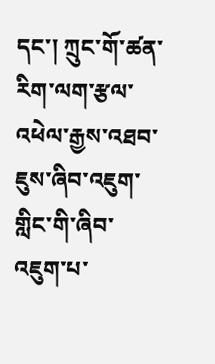དང་། ཀྲུང་གོ་ཚན་རིག་ལག་རྩལ་འཕེལ་རྒྱས་འཐབ་ཇུས་ཞིབ་འཇུག་གླིང་གི་ཞིབ་འཇུག་པ་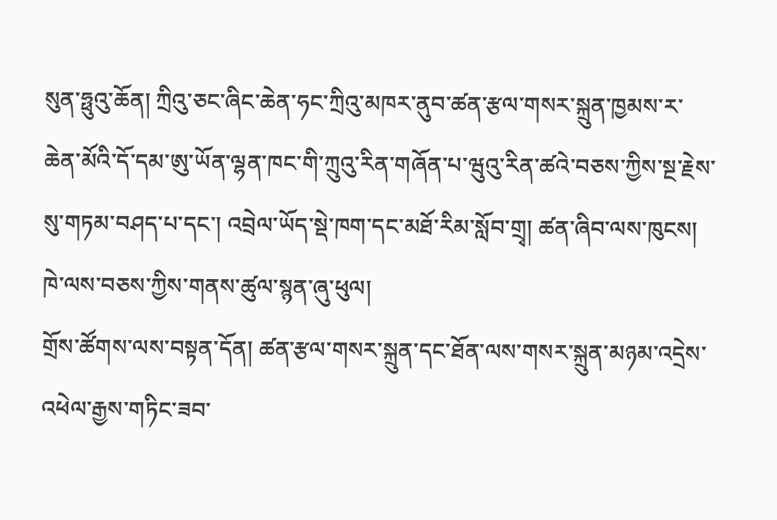སུན་ཧྥུའུ་ཆོན། ཀྲིའུ་ཅང་ཞིང་ཆེན་ཧང་ཀྲིའུ་མཁར་ནུབ་ཚན་རྩལ་གསར་སྐྲུན་ཁྱམས་ར་ཆེན་མོའི་དོ་དམ་ཨུ་ཡོན་ལྷན་ཁང་གི་ཀྲུའུ་རིན་གཞོན་པ་ཝུའུ་རིན་ཚའེ་བཅས་ཀྱིས་སྔ་རྗེས་སུ་གཏམ་བཤད་པ་དང་། འབྲེལ་ཡོད་སྡེ་ཁག་དང་མཐོ་རིམ་སློབ་གྲྭ། ཚན་ཞིབ་ལས་ཁུངས། ཁེ་ལས་བཅས་ཀྱིས་གནས་ཚུལ་སྙན་ཞུ་ཕུལ།
གྲོས་ཚོགས་ལས་བསྟན་དོན། ཚན་རྩལ་གསར་སྐྲུན་དང་ཐོན་ལས་གསར་སྐྲུན་མཉམ་འདྲེས་འཕེལ་རྒྱས་གཏིང་ཟབ་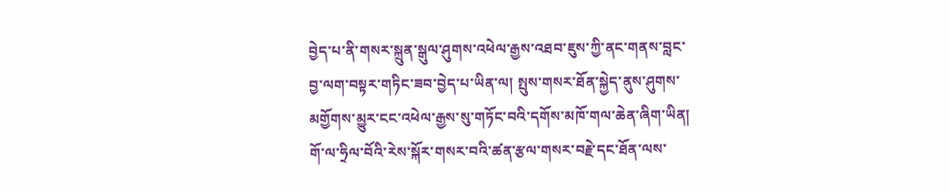བྱེད་པ་ནི་གསར་སྐྲུན་སྒུལ་ཤུགས་འཕེལ་རྒྱས་འཐབ་ཇུས་ཀྱི་ནང་གནས་བླང་བྱ་ལག་བསྟར་གཏིང་ཟབ་བྱེད་པ་ཡིན་ལ། སྤུས་གསར་ཐོན་སྐྱེད་ནུས་ཤུགས་མགྱོགས་མྱུར་ངང་འཕེལ་རྒྱས་སུ་གཏོང་བའི་དགོས་མཁོ་གལ་ཆེན་ཞིག་ཡིན། གོ་ལ་ཧྲིལ་བོའི་རེས་སྐོར་གསར་བའི་ཚན་རྩལ་གསར་བརྗེ་དང་ཐོན་ལས་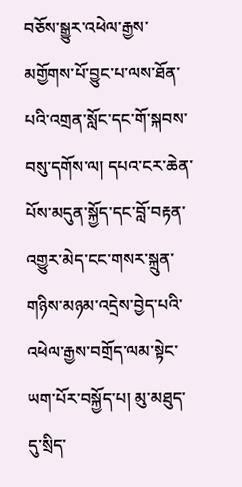བཅོས་སྒྱུར་འཕེལ་རྒྱས་མགྱོགས་པོ་བྱུང་པ་ལས་ཐོན་པའི་འགྲན་སློང་དང་གོ་སྐབས་བསུ་དགོས་ལ། དཔའ་ངར་ཆེན་པོས་མདུན་སྐྱོད་དང་བློ་བརྟན་འགྱུར་མེད་ངང་གསར་སྐྲུན་གཉིས་མཉམ་འདྲེས་བྱེད་པའི་འཕེལ་རྒྱས་བགྲོད་ལམ་སྟེང་ཡག་པོར་བསྐྱོད་པ། མུ་མཐུད་དུ་སྲིད་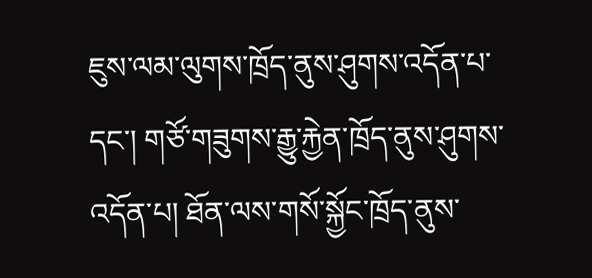ཇུས་ལམ་ལུགས་ཁྲོད་ནུས་ཤུགས་འདོན་པ་དང་། གཙོ་གཟུགས་རྒྱུ་རྐྱེན་ཁྲོད་ནུས་ཤུགས་འདོན་པ། ཐོན་ལས་གསོ་སྐྱོང་ཁྲོད་ནུས་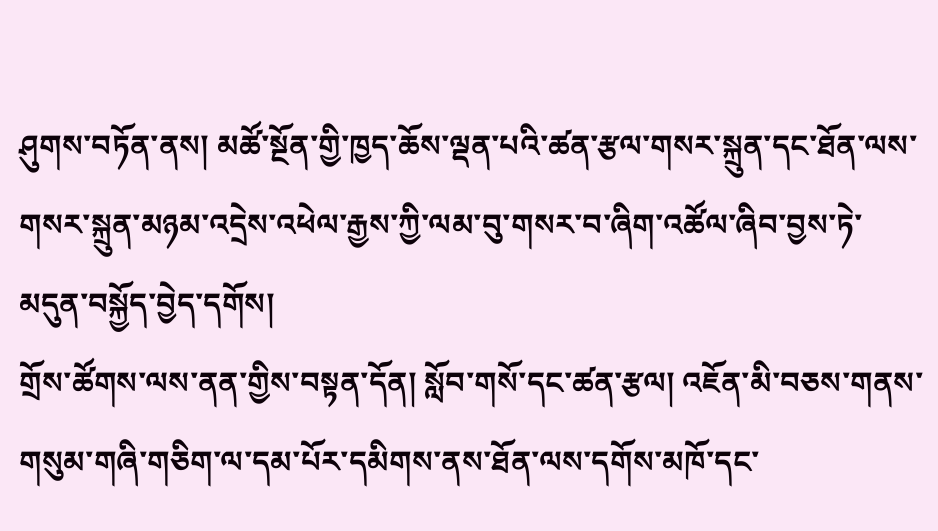ཤུགས་བཏོན་ནས། མཚོ་སྔོན་གྱི་ཁྱད་ཆོས་ལྡན་པའི་ཚན་རྩལ་གསར་སྐྲུན་དང་ཐོན་ལས་གསར་སྐྲུན་མཉམ་འདྲེས་འཕེལ་རྒྱས་ཀྱི་ལམ་བུ་གསར་བ་ཞིག་འཚོལ་ཞིབ་བྱས་ཏེ་མདུན་བསྐྱོད་བྱེད་དགོས།
གྲོས་ཚོགས་ལས་ནན་གྱིས་བསྟན་དོན། སློབ་གསོ་དང་ཚན་རྩལ། འཇོན་མི་བཅས་གནས་གསུམ་གཞི་གཅིག་ལ་དམ་པོར་དམིགས་ནས་ཐོན་ལས་དགོས་མཁོ་དང་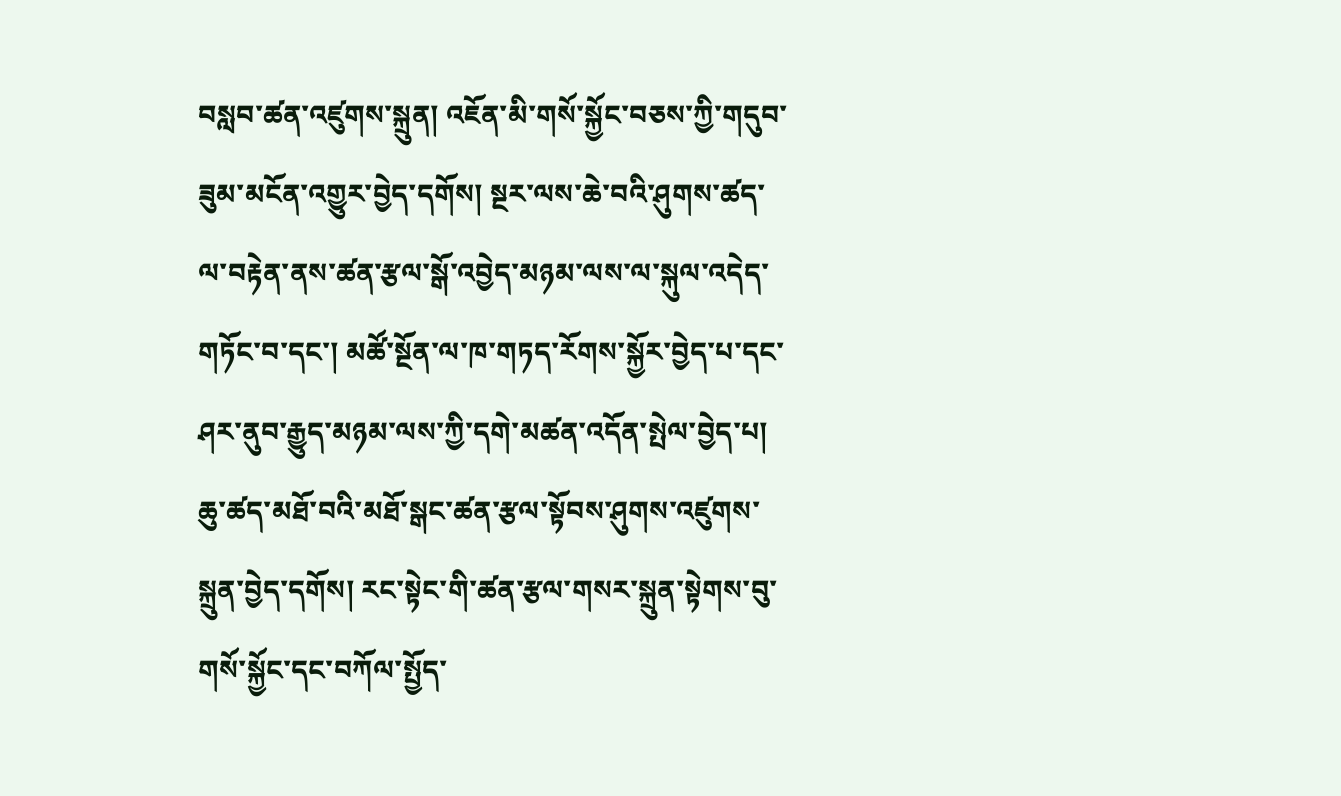བསླབ་ཚན་འཛུགས་སྐྲུན། འཇོན་མི་གསོ་སྐྱོང་བཅས་ཀྱི་གདུབ་ཟུམ་མངོན་འགྱུར་བྱེད་དགོས། སྔར་ལས་ཆེ་བའི་ཤུགས་ཚད་ལ་བརྟེན་ནས་ཚན་རྩལ་སྒོ་འབྱེད་མཉམ་ལས་ལ་སྐུལ་འདེད་གཏོང་བ་དང་། མཚོ་སྔོན་ལ་ཁ་གཏད་རོགས་སྐྱོར་བྱེད་པ་དང་ཤར་ནུབ་རྒྱུད་མཉམ་ལས་ཀྱི་དགེ་མཚན་འདོན་སྤེལ་བྱེད་པ། ཆུ་ཚད་མཐོ་བའི་མཐོ་སྒང་ཚན་རྩལ་སྟོབས་ཤུགས་འཛུགས་སྐྲུན་བྱེད་དགོས། རང་སྟེང་གི་ཚན་རྩལ་གསར་སྐྲུན་སྟེགས་བུ་གསོ་སྐྱོང་དང་བཀོལ་སྤྱོད་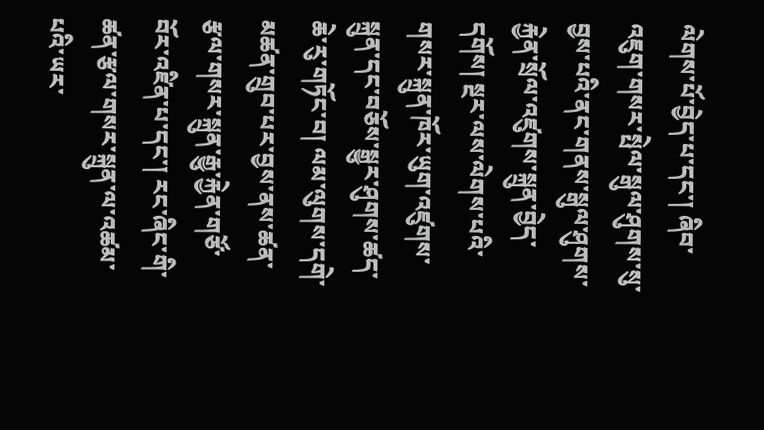ལེགས་པོ་བྱེད་པ་དང་། ཞིབ་འཇུག་གསར་སྤེལ་སྒུལ་ཤུགས་སུ་བྱས་པའི་ནང་གནས་སྒུལ་ཤུགས་རྐྱེན་སྲོལ་འཛུགས་སྐྲུན་བྱེད་དགོས། སྔར་ལས་ལེགས་པའི་གསར་སྐྲུན་ཁོར་ཡུག་འཛུགས་སྐྲུན་དང་བཅོས་སྒྱུར་ཤུགས་ཚད་ཆེ་རུ་གཏོང་བ། ལམ་ལུགས་དགེ་མཚན་གྲུབ་པར་བྱས་ནས་ཚན་རྩལ་གསར་སྐྲུན་རྒྱུ་རྐྱེན་གཙོ་བོར་འཛིན་པ་དང་། རང་ཞིང་གི་ཚན་རྩལ་གསར་སྐྲུན་ལ་འཚམ་པའི་ཡར་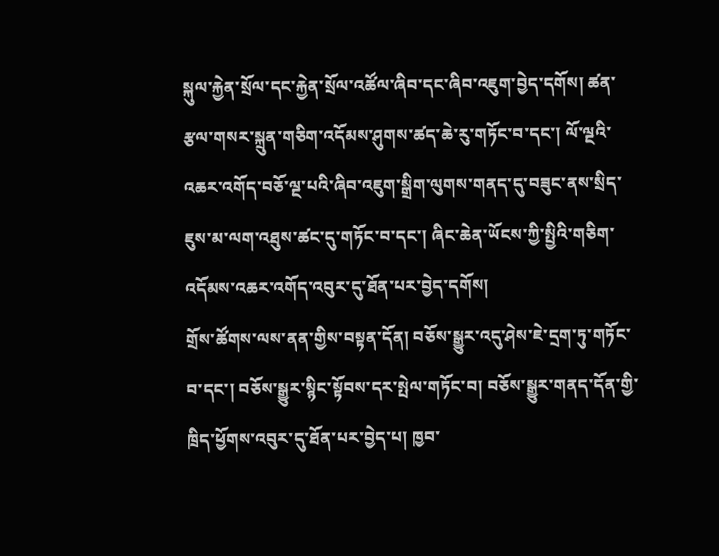སྐུལ་རྐྱེན་སྲོལ་དང་རྐྱེན་སྲོལ་འཚོལ་ཞིབ་དང་ཞིབ་འཇུག་བྱེད་དགོས། ཚན་རྩལ་གསར་སྐྲུན་གཅིག་འདོམས་ཤུགས་ཚད་ཆེ་རུ་གཏོང་བ་དང་། ལོ་ལྔའི་འཆར་འགོད་བཅོ་ལྔ་པའི་ཞིབ་འཇུག་སྒྲིག་ལུགས་གནད་དུ་བཟུང་ནས་སྲིད་ཇུས་མ་ལག་འཐུས་ཚང་དུ་གཏོང་བ་དང་། ཞིང་ཆེན་ཡོངས་ཀྱི་སྤྱིའི་གཅིག་འདོམས་འཆར་འགོད་འབུར་དུ་ཐོན་པར་བྱེད་དགོས།
གྲོས་ཚོགས་ལས་ནན་གྱིས་བསྟན་དོན། བཅོས་སྒྱུར་འདུ་ཤེས་ཇེ་དྲག་ཏུ་གཏོང་བ་དང་། བཅོས་སྒྱུར་སྙིང་སྟོབས་དར་སྤེལ་གཏོང་བ། བཅོས་སྒྱུར་གནད་དོན་གྱི་ཁྲིད་ཕྱོགས་འབུར་དུ་ཐོན་པར་བྱེད་པ། ཁྱབ་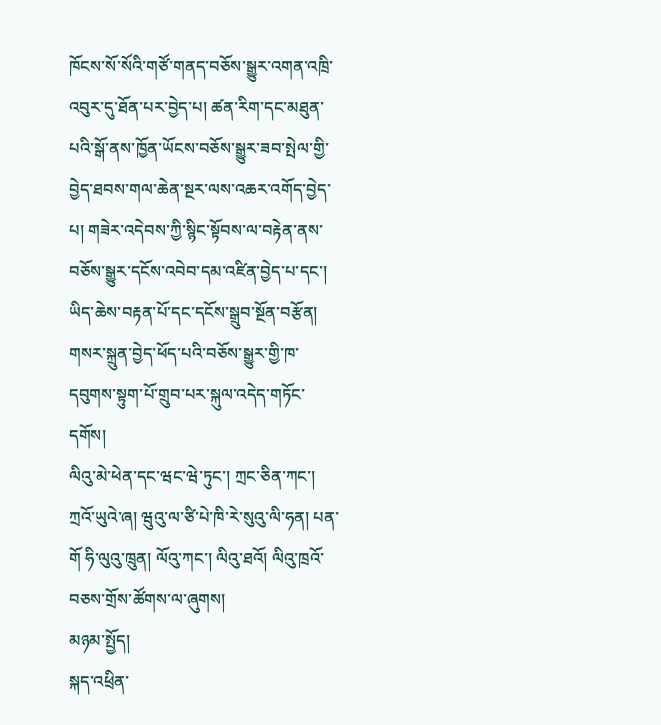ཁོངས་སོ་སོའི་གཙོ་གནད་བཅོས་སྒྱུར་འགན་འཁྲི་འབུར་དུ་ཐོན་པར་བྱེད་པ། ཚན་རིག་དང་མཐུན་པའི་སྒོ་ནས་ཁྱོན་ཡོངས་བཅོས་སྒྱུར་ཟབ་སྤེལ་གྱི་བྱེད་ཐབས་གལ་ཆེན་སྔར་ལས་འཆར་འགོད་བྱེད་པ། གཟེར་འདེབས་ཀྱི་སྙིང་སྟོབས་ལ་བརྟེན་ནས་བཅོས་སྒྱུར་དངོས་འབེབ་དམ་འཛིན་བྱེད་པ་དང་། ཡིད་ཆེས་བརྟན་པོ་དང་དངོས་སྒྲུབ་སྔོན་བརྩོན། གསར་སྐྲུན་བྱེད་ཕོད་པའི་བཅོས་སྒྱུར་གྱི་ཁ་དབུགས་སྟུག་པོ་གྲུབ་པར་སྐུལ་འདེད་གཏོང་དགོས།
ལིའུ་མེ་ཕེན་དང་ཝང་ཝེ་ཏུང་། ཀྲང་ཅིན་ཀང་། ཀྲའོ་ཡུའེ་ཞ། ཝུའུ་ལ་ཙི་པེ་ཁི་རེ་སུའུ་ལི་ཧན། པན་གོ ཧི་ལུའུ་ཁྲུན། ལོའུ་ཀང་། ལིའུ་ཐའོ། ལིའུ་ཁྲའོ་བཅས་གྲོས་ཚོགས་ལ་ཞུགས།
མཉམ་སྤྱོད།
སྐད་འཕྲིན་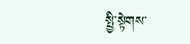སྤྱི་སྟེགས་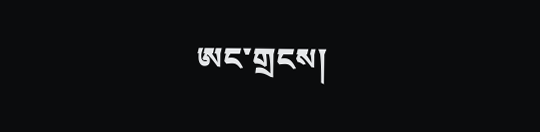ཨང་གྲངས།